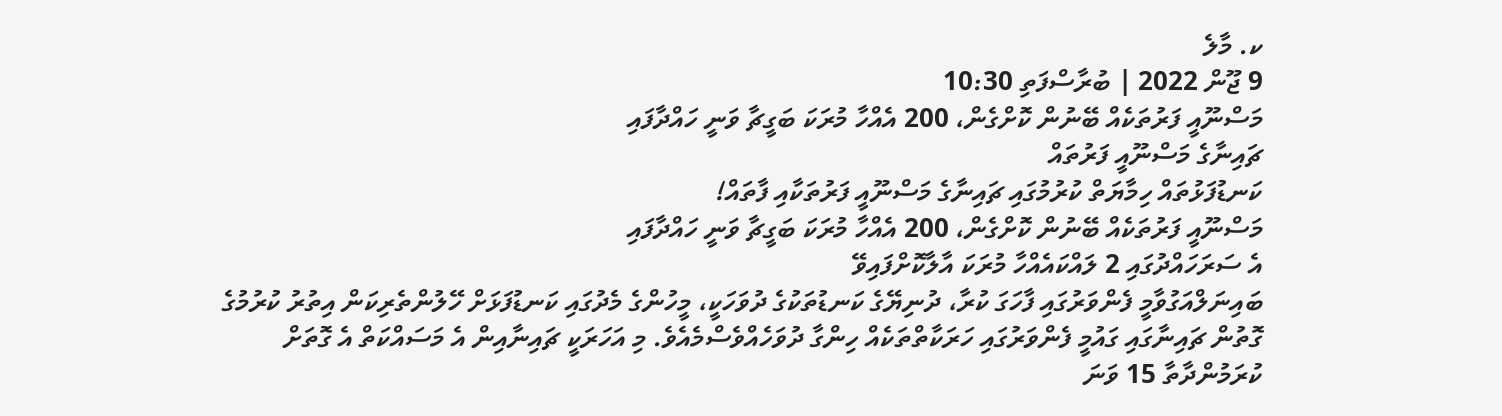ކ. މާލެ
9 ޖޫން 2022 | ބުރާސްފަތި 10:30
މަސްނޫއީ ފަރުތަކެއް ބޭނުން ކޮށްގެން، 200 އެއްހާ މުރަކަ ބަގީޗާ ވަނީ ހައްދާފައި
ޗައިނާގެ މަސްނޫއީ ފަރުތައް
ކަނޑުފަޅުތައް ހިމާޔަތް ކުރުމުގައި ޗައިނާގެ މަސްނޫއީ ފަރުތަކާއި ފާތައް!
މަސްނޫއީ ފަރުތަކެއް ބޭނުން ކޮށްގެން، 200 އެއްހާ މުރަކަ ބަގީޗާ ވަނީ ހައްދާފައި
އެ ސަރަހައްދުގައި 2 ލައްކައެއްހާ މުރަކަ އާލާކޮށްފައިވޭ
ބައިނަލްއަގުވާމީ ފެންވަރުގައި ފާހަގަ ކުރާ، ދުނިޔޭގެ ކަނޑުތަކުގެ ދުވަހަކީ، މީހުންގެ މެދުގައި ކަނޑުފަޅަށް ހޭލުންތެރިކަން އިތުރު ކުރުމުގެ ގޮތުން ޗައިނާގައި ގައުމީ ފެންވަރުގައި ހަރަކާތްތަކެއް ހިންގާ ދުވަހެއްވެސްމެއެވެ. މި އަހަރަކީ ޗައިނާއިން އެ މަސައްކަތް އެ ގޮތަށް ކުރަމުންދާތާ 15 ވަނަ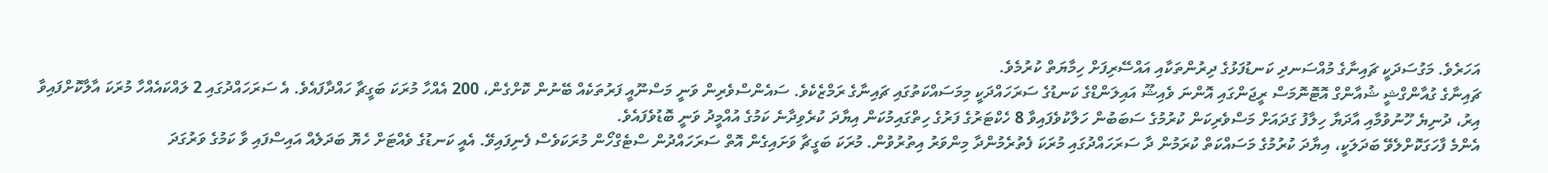އަހަރެވެ. މަގުސަދަކީ ޗައިނާގެ މުއްސަނދި ކަނޑުފަޅުގެ ދިރުންތަކާއި އައްސޭރިފަށް ހިމާޔަތް ކުރުމެވެ.
ޗައިނާގެ ގުއާންގްޝީ ޝުއާންގް އޮޓޮނޮމަސް ރީޖަންގައި އޮންނަ ވެއިޝޫ އައިލަންޑްގެ ކަނޑުގެ ސަރަހައްދަކީ މިމަސައްކަތުގައި ޗައިނާގެ ރަމްޒެކެވެ. ސައެންސްވެރިން ވަނީ މަސްނޫއީ ފަރުތަކެއް ބޭނުން ކޮށްގެން، 200 އެއްހާ މުރަކަ ބަގީޗާ ހައްދާފައެވެ. އެ ސަރަހައްދުގައި 2 ލައްކައެއްހާ މުރަކަ އާލާކޮށްފައިވާ އިރު، ދުނިޔެ ހޫނުވުމާއި އާދަޔާ ހިލާފު ގަދައަށް މަސްވެރިކަން ކުރުމުގެ ސަބަބުން ހަލާކުވެފައިވާ 8 ހެކްޓަރުގެ ފަރުގެ ހިތްގައިމުކަން އިޔާދަ ކުރެވިދާނެ ކަމުގެ އުއްމީދު ވަނީ ބޮޑުވެފައެވެ.
އެންމެ ފާހަގަކޮށްލެވޭ ބަދަލަކީ، އިޔާދަ ކުރުމުގެ މަސައްކަތް ކުރަމުން ދާ ސަރަހައްދުގައި މުރަކަ ފެތުރެމުންދާ މިންވަރު އިތުރުވުން. މުރަކަ ބަގީޗާ ވަށައިގެން އޮތް ސަރަހައްދުން ސްޓެގްހޯން މުރަކަވެސް ފެނިފައިވޭ. އެއީ ކަނޑުގެ ވެއްޓަށް ހެޔޮ ބަދަލެއް އައިސްފައި ވާ ކަމުގެ ވަރުގަދަ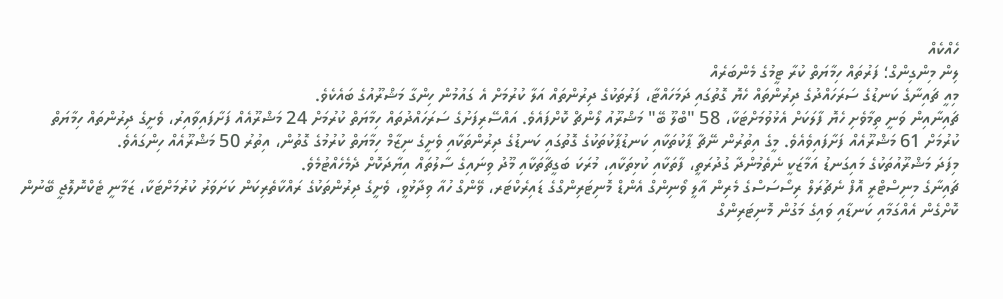ހެއްކެއް
ލިން މިންގިންގް؛ ފަރުތައް ހިމާޔަތް ކުރާ ޓީމުގެ މެންބަރެއް
މިއީ ޗައިނާގެ ކަނޑުގެ ސަރަހައްދުގެ ދިރުންތައް ހެޔޮ ގޮތުގައި ދަމަހައްޓާ، ފަރުތަކުގެ ދިރުންތައް އަލާ ކުރުމަށް އެ ގައުމުން ހިންގާ މަޝްރޫއުގެ ބައެކެވެ.
ޗައިނާއިން ވަނީ ތިމާވެށި ހެޔޮ ފާލަކަށް އެޅުވުމަށްޓަކާ، 58 "ބްލޫ ބޭ" މަޝްރޫއު ލޯންޗް ކޮށްފައެވެ. އައްސޭރިފަށުގެ ސަރަހައްދުތައް ހިމާޔަތް ކުރުމަށް 24 މަޝްރޫއެއް ފަށާފައިވާއިރު، ވެށީގެ ދިރުންތައް ހިމާޔަތް ކުރުމަށް 61 މަޝްރޫއެއް ފަށާފައިވެއެވެ. މީގެ އިތުރުން ނޭޗާ ޕާކުތަކާއި ކަނޑުޕާކުތަކުގެ ގޮތުގައި ކަނޑުގެ ދިރުންތަކާއި ވެށީގެ ނިޒާމް ހިމާޔަތް ކުރުމުގެ ގޮތުން، އިތުރު 50 މަޝްރޫއެއް ހިންގައެވެ.
މިފަދަ މަޝްރޫއުތަކުގެ މައިގަނޑު އަމާޒަކީ ނެތެމުންދާ ގުދުރަތީ، ފާތަކާއި ކުޅިތަކާއި، މުރަކަ ބަގީޗާތަކާއި މޫދު ވިނައިގެ ސާލުތައް އިޔާދަކޮށް ދެމެހެއްޓުމެވެ.
ޗައިނާގެ މިނިސްޓްރީ އޮފް ނެޗުރަލް ރިސޯސަސްގެ މެރިން އާލީ ވޯނިންގް އެންޑް މޮނިޓަރިންގްގެ ޑައިރެކްޓަރ، ވޭންގް ހުއާ ވިދާޅުވީ، ވެށީގެ ދިރުންތަކުގެ ރައްކާތެރިކަން ކަށަވަރު ކުރުމަށްޓަކާ، ޒަމާނީ ޓެކްނޮލޮޖީ ބޭނުން ކޮށްގެން އެއްގަމާއި ކަނޑާއި ވައިގެ މަގުން މޮނިޓަރިންގް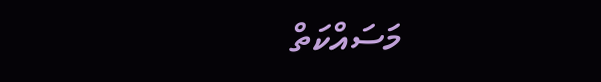މަސައްކަތް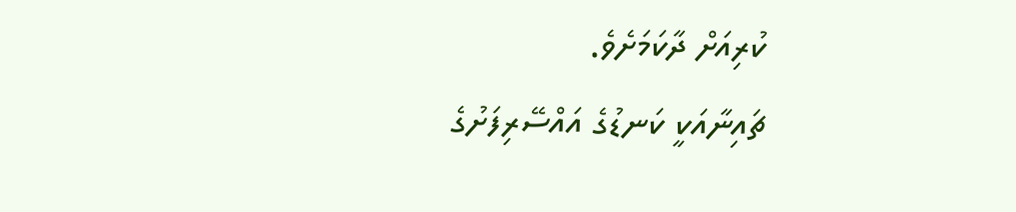ކުރިއަށް ދާކަމަށެވެ.
ޗައިނާއަކީ ކަނޑުގެ އައްސޭރިފަށުގެ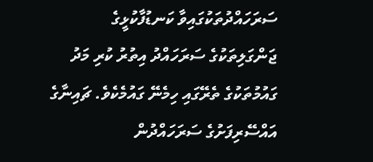ސަރަހައްދުތަކުގައިވާ ކަނޑުފާކުޅީގެ ޖަންގަލިތަކުގެ ސަރަހައްދު އިތުރު ކުރި މަދު ގައުމުތަކުގެ ތެރޭގައި ހިމެނޭ ގައުމެކެވެ. ޗައިނާގެ އައްސޭރިފަށުގެ ސަރަހައްދުން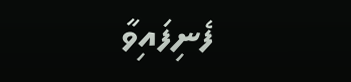ފެނިފައިވާ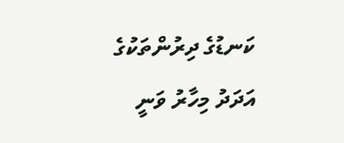ކަނޑުގެ ދިރުންތަކުގެ އަދަދު މިހާރު ވަނީ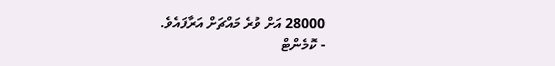28000 އަށް ވުރެ މައްޗަށް އަރާފައެވެ.
- ކޮމެންޓް